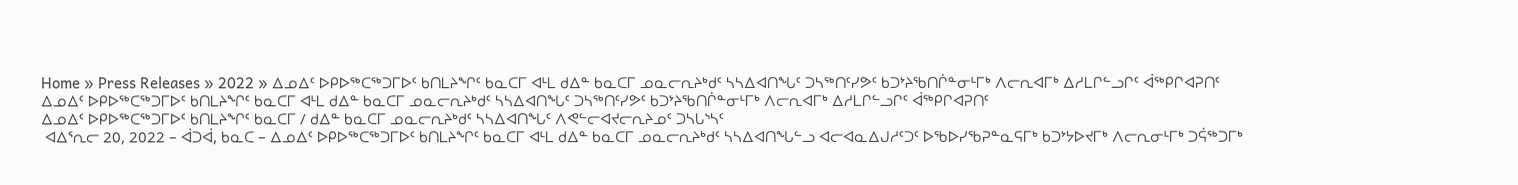Home » Press Releases » 2022 » ᐃᓄᐃᑦ ᐅᑭᐅᖅᑕᖅᑐᒥᐅᑦ ᑲᑎᒪᔨᖏᑦ ᑲᓇᑕᒥ ᐊᒻᒪ ᑯᐃᓐ ᑲᓇᑕᒥ ᓄᓇᓕᕆᔨᒃᑯᑦ ᓴᓴᐃᐊᑎᖓᑦ ᑐᓴᖅᑎᑦᓯᕗᑦ ᑲᑐᔾᔨᖃᑎᒌᓐᓂᒻᒥᒃ ᐱᓕᕆᐊᒥᒃ ᐃᓱᒪᒋᓪᓗᒋᑦ ᐋᖅᑭᒋᐊᕈᑎᑦ
ᐃᓄᐃᑦ ᐅᑭᐅᖅᑕᖅᑐᒥᐅᑦ ᑲᑎᒪᔨᖏᑦ ᑲᓇᑕᒥ ᐊᒻᒪ ᑯᐃᓐ ᑲᓇᑕᒥ ᓄᓇᓕᕆᔨᒃᑯᑦ ᓴᓴᐃᐊᑎᖓᑦ ᑐᓴᖅᑎᑦᓯᕗᑦ ᑲᑐᔾᔨᖃᑎᒌᓐᓂᒻᒥᒃ ᐱᓕᕆᐊᒥᒃ ᐃᓱᒪᒋᓪᓗᒋᑦ ᐋᖅᑭᒋᐊᕈᑎᑦ
ᐃᓄᐃᑦ ᐅᑭᐅᖅᑕᖅᑐᒥᐅᑦ ᑲᑎᒪᔨᖏᑦ ᑲᓇᑕᒥ / ᑯᐃᓐ ᑲᓇᑕᒥ ᓄᓇᓕᕆᔨᒃᑯᑦ ᓴᓴᐃᐊᑎᖓᑦ ᐱᕙᓪᓕᐊᔪᓕᕆᔨᓄᑦ ᑐᓴᒐᔅᓴᑦ
 ᐊᐃᕐᕆᓕ 20, 2022 – ᐋᑐᐋ, ᑲᓇᑕ – ᐃᓄᐃᑦ ᐅᑭᐅᖅᑕᖅᑐᒥᐅᑦ ᑲᑎᒪᔨᖏᑦ ᑲᓇᑕᒥ ᐊᒻᒪ ᑯᐃᓐ ᑲᓇᑕᒥ ᓄᓇᓕᕆᔨᒃᑯᑦ ᓴᓴᐃᐊᑎᖓᓪᓗ ᐊᓕᐊᓇᐃᒍᓱᑦᑐᑦ ᐅᖃᐅᓯᖃᕈᓐᓇᕋᒥᒃ ᑲᑐᔾᔭᐅᔪᒥᒃ ᐱᓕᕆᓂᒻᒥᒃ ᑐᕌᖅᑐᒥᒃ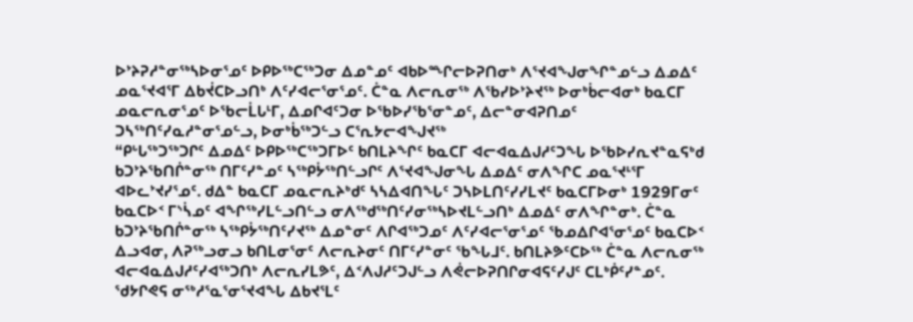ᐅᔾᔨᕈᓱᓐᓂᖅᓴᐅᓂᕐᓄᑦ ᐅᑭᐅᖅᑕᖅᑐᓂ ᐃᓄᓐᓄᑦ ᐊᑲᐅᙱᓕᐅᕈᑎᓂᒃ ᐱᕐᔪᐊᖑᓂᖏᓐᓄᓪᓗ ᐃᓄᐃᑦ ᓄᓇᕐᔪᐊᕐᒥ ᐃᑲᔫᑕᐅᓗᑎᒃ ᐱᑦᓯᐊᓕᕐᓂᕐᓄᑦ. ᑖᓐᓇ ᐱᓕᕆᓂᖅ ᐱᖃᓯᐅᔾᔨᔪᖅ ᐅᓂᒃᑳᓕᐊᓂᒃ ᑲᓇᑕᒥ ᓄᓇᓕᕆᓂᕐᓄᑦ ᐅᖃᓕᒫᒐᒻᒥ, ᐃᓄᒋᐊᑦᑐᓂ ᐅᖃᐅᓯᖃᕐᓂᓐᓄᑦ, ᐃᓕᓐᓂᐊᕈᑎᓄᑦ ᑐᓴᖅᑎᑦᓯᓇᓱᓐᓂᕐᓄᓪᓗ, ᐅᓂᒃᑳᖅᑐᓪᓗ ᑕᕐᕆᔭᓕᐊᖑᔪᖅ
“ᑭᒡᒐᖅᑐᖅᑐᒋᑦ ᐃᓄᐃᑦ ᐅᑭᐅᖅᑕᖅᑐᒥᐅᑦ ᑲᑎᒪᔨᖏᑦ ᑲᓇᑕᒥ ᐊᓕᐊᓇᐃᒍᓱᑦᑐᖓ ᐅᖃᐅᓯᕆᔪᓐᓇᕋᒃᑯ ᑲᑐᔾᔨᖃᑎᒌᓐᓂᖅ ᑎᒥᑦᓯᓐᓄᑦ ᓴᖅᑭᔮᖅᑎᓪᓗᒋᑦ ᐱᕐᔪᐊᖑᓂᖓ ᐃᓄᐃᑦ ᓂᐱᖏᑕ ᓄᓇᕐᔪᒻᕐᒥ ᐊᐅᓚᔾᔪᓯᕐᓄᑦ. ᑯᐃᓐ ᑲᓇᑕᒥ ᓄᓇᓕᕆᔨᒃᑯᑦ ᓴᓴᐃᐊᑎᖓᑦ ᑐᓴᐅᒪᑎᑦᓯᓯᒪᔪᑦ ᑲᓇᑕᒥᐅᓂᒃ 1929ᒥᓂᑦ ᑲᓇᑕᐅᑉ ᒥᔅᓵᓄᑦ ᐊᖏᖅᓯᒪᓪᓗᑎᓪᓗ ᓂᐱᖅᑯᖅᑎᑦᓯᓂᖅᓴᐅᔪᒪᓪᓗᑎᒃ ᐃᓄᐃᑦ ᓂᐱᖏᓐᓂᒃ. ᑖᓐᓇ ᑲᑐᔾᔨᖃᑎᒌᓐᓂᖅ ᓴᖅᑭᔮᖅᑎᑦᓯᔪᖅ ᐃᓄᓐᓂᑦ ᐱᒋᐊᖅᑐᓄᑦ ᐱᑦᓯᐊᓕᕐᓂᕐᓄᑦ ᖃᓄᐃᒋᐊᕐᓂᕐᓄᑦ ᑲᓇᑕᐅᑉ ᐃᓗᐊᓂ, ᐱᕈᖅᓗᓂᓗ ᑲᑎᒪᓂᕐᓂᑦ ᐱᓕᕆᔨᓂᑦ ᑎᒥᑦᓯᓐᓂᑦ ᖃᖓᒧᑦ. ᑲᑎᒪᔨᕗᑦᑕᐅᖅ ᑖᓐᓇ ᐱᓕᕆᓂᖅ ᐊᓕᐊᓇᐃᒍᓱᑦᓯᐊᖅᑐᑎᒃ ᐱᓕᕆᓯᒪᕗᑦ, ᐃᑉᐱᒍᓱᑦᑐᒍᓪᓗ ᐱᕚᓕᐅᕈᑎᒋᓂᐊᕋᑦᓯᒍᑦ ᑕᒪᒃᑮᑦᓯᓐᓄᑦ. ᖁᔭᒋᕙᕋ ᓂᖅᓱᕐᓇᕐᓂᕐᔪᐊᖓ ᐃᑲᔪᕐᒪᑦ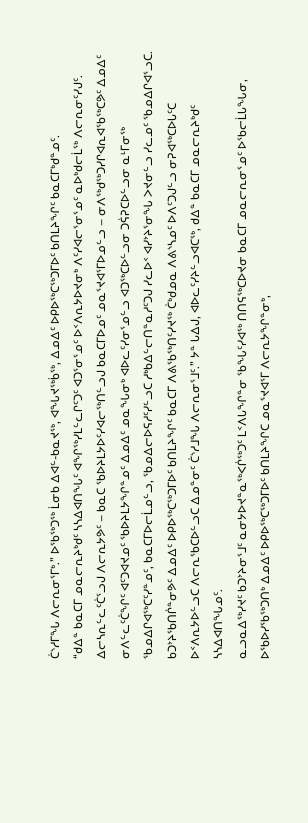ᑖᔅᓱᒥᖓ ᐱᓕᕆᓂᕐᒥᒃ.” ᐅᖃᖅᑐᖅ ᒫᓂᑲ ᐃᐊᓪ-ᑲᓇᔪᖅ, ᐊᖓᔪᖅᑳᖅ, ᐃᓄᐃᑦ ᐅᑭᐅᖅᑕᖅᑐᒥᐅᑦ ᑲᑎᒪᔨᖏᑦ ᑲᓇᑕᒥᒃᑯᓐᓄᑦ.
“ᑯᐃᓐ ᑲᓇᑕᒥ ᓄᓇᓕᕆᔨᒃᑯᑦ ᓴᓴᐃᐊᑎᖓᑦ ᐊᖏᖅᓯᒪᓪᓚᒋᑦᑐᑦ ᐊᑐᕐᓂᕐᓄᑦ ᐅᑉᐱᕆᔭᐅᔪᓂᒃ ᐱᑦᓯᐊᓕᕐᓂᕐᓄᑦ ᓇᐅᒃᑯᓕᒫᖅ ᐱᓕᕆᓂᑦᓯᒍᑦ. ᐃᓕᓴᕆᓪᓚᑦᑖᕐᓗᒍ ᐱᓕᕆᔭᕗᑦ – ᑲᓇᑕ ᖃᐅᔨᒪᔭᐅᑦᓯᐊᓕᖅᑎᓪᓗᒍ ᑲᓇᑕᒥᐅᓄᑦ ᓄᓇᕐᔪᐊᕐᒥᐅᓄᓪᓗ – ᓂᐱᖅᑯᖅᑐᓯᒋᐊᕆᐊᖃᖅᑕᕗᑦ ᐃᓄᐃᑦ ᓂᐱᓪᓚᑦᑖᖏᑦ ᐊᑦᑐᐊᔪᓄᑦ ᖃᐅᔨᒪᔭᖏᓐᓄᑦ ᐃᓄᐃᑦ ᓄᓇᖓᓂᒃ ᐊᐅᓚᑦᓯᓂᕐᓄᓪᓗ ᐊᑐᖅᑕᐅᓪᓗᓂ ᑐᕌᕈᑕᐅᓪᓗᓂ ᓇᒻᒥᓂᖅ ᖃᓄᐃᒋᐊᖅᑕᑦᓯᓐᓄᑦ, ᑲᓇᑕᒥᐅᓕᒫᓄᓪᓗ, ᖃᓄᐃᓕᐅᕋᓱᑦᓯᓪᓗᑕ ᓱᒃᑲᐃᓪᓕᑎᓐᓇᓱᑦᑐᒍ ᓯᓚᐅᑉ ᐊᓯᔾᔨᕐᓂᖓ ᐳᔪᓂᓪᓗ ᓯᓚᓄᑦ ᖃᓄᐃᒋᐊᕐᓗᑕ. ᑲᑐᔾᔨᖃᑎᒌᓐᓂᕗᑦ ᐃᓄᐃᑦ ᐅᑭᐅᖅᑕᖅᑐᒥᐅᑦ ᑲᑎᒪᔨᖏᑦ ᑲᓇᑕᒥ ᐱᕕᖃᖅᑎᑦᓯᔪᖅ ᑖᒃᑯᓄᓇ ᐱᕕᔅᓴᓄᑦ ᐅᐱᑦᑐᒍᓪᓗ ᓂᕈᐊᖅᑕᐅᒐᑦᑕ ᐅᑉᐱᕆᔭᐅᓪᓗᑕ ᐱᓕᕆᖃᑕᐅᓪᓗᑕ ᐃᓄᓐᓂᑦ ᑖᔅᓱᒧᖓ ᐱᓕᕆᓂᕐᒧᑦ.” ᔭᓐ ᒐᐃᒍ, ᐊᐅᓚᑦᓯᔨᓪᓗᐊᑕᖅ, ᑯᐃᓐ ᑲᓇᑕᒥ ᓄᓇᓕᕆᔨᒃᑯᑦ ᓴᓴᐃᐊᑎᖓᓄᑦ.
ᓇᓗᓇᐃᖅᓯᔪᑦ ᑲᑐᔾᔨᓂᕐᒧᑦ ᓇᓂᔭᐅᔪᓐᓇᖅᐸᒌᖅᑐᑦ ᒪᑉᐱᒐᖏᓐᓂ ᖃᖓᑦᓯᐊᖅ ᑎᑎᕋᖅᑕᐅᔪᓂ ᑲᓇᑕᒥ ᓄᓇᓕᕆᓂᕐᓄᑦ ᐅᖃᓕᒫᒐᖓᓂ, ᐅᖃᐅᓯᖃᖅᑐᑎᒃ ᐃᓄᐃᑦ ᐅᑭᐅᖅᑕᖅᑐᒥᐅᑦ ᑲᑎᒪᔨᖏᑕ ᓄᓇᕐᔪᐊᕐᒥ ᐱᓕᕆᔭᖏᓐᓂᒃ,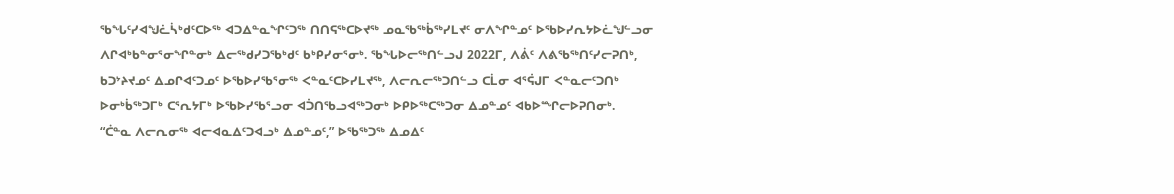ᖃᖓᑦᓯᐊᖑᓛᓵᒃᑯᑦᑕᐅᖅ ᐊᑐᐃᓐᓇᖏᑦᑐᖅ ᑎᑎᕋᖅᑕᐅᔪᖅ ᓄᓇᖃᖅᑳᖅᓯᒪᔪᑦ ᓂᐱᖏᓐᓄᑦ ᐅᖃᐅᓯᕆᔭᐅᓛᖑᓪᓗᓂ ᐱᒋᐊᒃᑲᓐᓂᕐᓂᖏᓐᓂᒃ ᐃᓕᖅᑯᓯᑐᖃᒃᑯᑦ ᑲᒃᑭᓯᓂᕐᓂᒃ. ᖃᖓᐅᓕᖅᑎᓪᓗᒍ 2022ᒥ, ᐱᕖᑦ ᐱᕕᖃᖅᑎᑦᓯᓕᕈᑎᒃ, ᑲᑐᔾᔨᔪᓄᑦ ᐃᓄᒋᐊᑦᑐᓄᑦ ᐅᖃᐅᓯᖃᕐᓂᖅ ᐸᓐᓇᑦᑕᐅᓯᒪᔪᖅ, ᐱᓕᕆᓕᖅᑐᑎᓪᓗ ᑕᒫᓂ ᐊᕐᕌᒍᒥ ᐸᓐᓇᓕᑦᑐᑎᒃ ᐅᓂᒃᑳᖅᑐᒥᒃ ᑕᕐᕆᔭᒥᒃ ᐅᖃᐅᓯᖃᕐᓗᓂ ᐊᑑᑎᖃᓗᐊᖅᑐᓂᒃ ᐅᑭᐅᖅᑕᖅᑐᓂ ᐃᓄᓐᓄᑦ ᐊᑲᐅᙱᓕᐅᕈᑎᓂᒃ.
“ᑖᓐᓇ ᐱᓕᕆᓂᖅ ᐊᓕᐊᓇᐃᑦᑐᐊᓗᒃ ᐃᓄᓐᓄᑦ,” ᐅᖃᖅᑐᖅ ᐃᓄᐃᑦ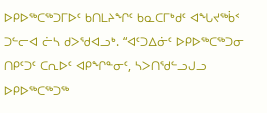ᐅᑭᐅᖅᑕᖅᑐᒥᐅᑦ ᑲᑎᒪᔨᖏᑦ ᑲᓇᑕᒥᒃᑯᑦ ᐊᖓᔪᖅᑳᑉ ᑐᓪᓕᐊ ᓖᓴ ᑯᐳᖁᐊᓗᒃ. “ᐊᑦᑐᐃᓃᑦ ᐅᑭᐅᖅᑕᖅᑐᓂ ᑎᑭᑦᑐᑦ ᑕᕆᐅᑦ ᐊᑭᖏᓐᓂᑦ, ᓴᐳᑎᖁᓪᓗᒍᓗ ᐅᑭᐅᖅᑕᖅᑐᖅ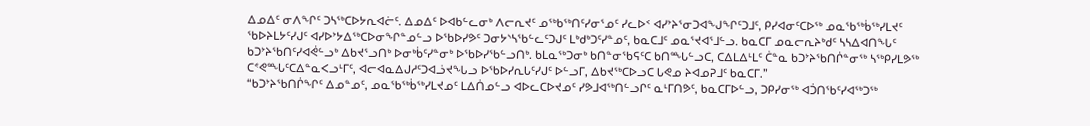ᐃᓄᐃᑦ ᓂᐱᖏᑦ ᑐᓴᖅᑕᐅᔭᕆᐊᓖᑦ. ᐃᓄᐃᑦ ᐅᐊᑲᓪᓚᓂᒃ ᐱᓕᕆᔪᑦ ᓄᖅᑲᖅᑎᑦᓯᓂᕐᓄᑦ ᓯᓚᐅᑉ ᐊᓯᔾᔨᕐᓂᑐᐊᖑᖏᑦᑐᒧᑦ, ᑭᓯᐊᓂᑦᑕᐅᖅ ᓄᓇᖃᖅᑳᖅᓯᒪᔪᑦ ᖃᐅᔨᒪᔭᑦᓯᒍᑦ ᐊᓯᐅᔾᔭᐃᖅᑕᐅᓂᖏᓐᓄᓪᓗ ᐅᖃᐅᓯᕗᑦ ᑐᓂᔭᔅᓴᖃᓪᓚᑦᑐᒍᑦ ᒪᒃᑯᒃᑐᑦᓯᓐᓄᑦ, ᑲᓇᑕᒧᑦ ᓄᓇᕐᔪᐊᕐᒧᓪᓗ. ᑲᓇᑕᒥ ᓄᓇᓕᕆᔨᒃᑯᑦ ᓴᓴᐃᐊᑎᖓᑦ ᑲᑐᔾᔨᖃᑎᑦᓯᐊᕚᓪᓗᒃ ᐃᑲᔪᕐᓗᑎᒃ ᐅᓂᒃᑳᑦᓯᓐᓂᒃ ᐅᖃᐅᓯᖃᓪᓗᑎᒃ. ᑲᒪᓇᖅᑐᓂᒃ ᑲᑎᓐᓂᖃᕋᑦᑕ ᑲᑎᙵᓪᓗᑕ, ᑕᐃᒪᐃᒻᒪᑦ ᑖᓐᓇ ᑲᑐᔾᔨᖃᑎᒌᓐᓂᖅ ᓴᖅᑭᓯᒪᕗᖅ ᑕᕝᕙᙵᑦᑕᐃᓐᓇᐸᓗᒻᒥᑦ, ᐊᓕᐊᓇᐃᒍᓱᑦᑐᐊᓘᔪᖓᓗ ᐅᖃᐅᓯᕆᒐᑦᓯᒍᑦ ᐅᓪᓗᒥ, ᐃᑲᔪᖅᑕᐅᓗᑕ ᒐᕙᓄ ᔨᐊᓄᕈᒧᑦ ᑲᓇᑕᒥ.”
“ᑲᑐᔾᔨᖃᑎᒌᖏᑦ ᐃᓄᓐᓄᑦ, ᓄᓇᖃᖅᑳᖅᓯᒪᔪᓄᑦ ᒪᐃᑏᓄᓪᓗ ᐊᐅᓚᑕᐅᔪᓄᑦ ᓯᕗᒧᐊᖅᑎᓪᓗᒋᑦ ᓇᒻᒥᑎᕗᑦ, ᑲᓇᑕᒥᐅᓪᓗ, ᑐᑭᓯᓂᖅ ᐊᑑᑎᖃᑦᓯᐊᖅᑐᖅ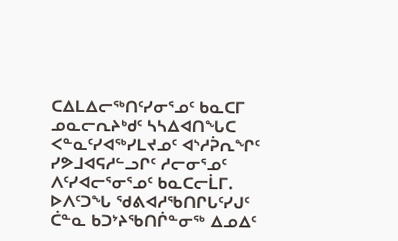ᑕᐃᒪᐃᓕᖅᑎᑦᓯᓂᕐᓄᑦ ᑲᓇᑕᒥ ᓄᓇᓕᕆᔨᒃᑯᑦ ᓴᓴᐃᐊᑎᖓᑕ ᐸᓐᓇᑦᓯᐊᖅᓯᒪᔪᓄᑦ ᐊᔅᓱᕉᕆᖏᑦ ᓯᕗᒧᐊᕋᓱᓪᓗᒋᑦ ᓱᓕᓂᕐᓄᑦ ᐱᑦᓯᐊᓕᕐᓂᕐᓄᑦ ᑲᓇᑕᓕᒫᒥ. ᐅᐱᑦᑐᖓ ᖁᕕᐊᓱᖃᑎᒋᒐᑦᓯᒍᑦ ᑖᓐᓇ ᑲᑐᔾᔨᖃᑎᒌᓐᓂᖅ ᐃᓄᐃᑦ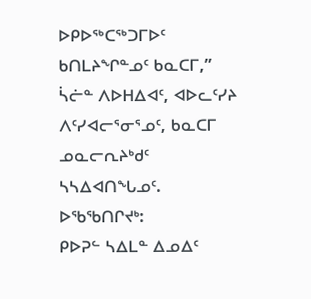ᐅᑭᐅᖅᑕᖅᑐᒥᐅᑦ ᑲᑎᒪᔨᖏᓐᓄᑦ ᑲᓇᑕᒥ,” ᓵᓖᓐ ᐱᐅᕼᐃᐊᑦ, ᐊᐅᓚᑦᓯᔨ ᐱᑦᓯᐊᓕᕐᓂᕐᓄᑦ, ᑲᓇᑕᒥ ᓄᓇᓕᕆᔨᒃᑯᑦ ᓴᓴᐃᐊᑎᖓᓄᑦ.
ᐅᖃᖃᑎᒋᔪᒃ:
ᑭᐅᕈᓪ ᓴᐃᒪᓐ ᐃᓄᐃᑦ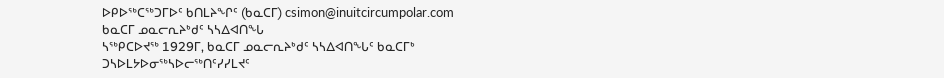ᐅᑭᐅᖅᑕᖅᑐᒥᐅᑦ ᑲᑎᒪᔨᖏᑦ (ᑲᓇᑕᒥ) csimon@inuitcircumpolar.com
ᑲᓇᑕᒥ ᓄᓇᓕᕆᔨᒃᑯᑦ ᓴᓴᐃᐊᑎᖓ
ᓴᖅᑭᑕᐅᔪᖅ 1929ᒥ, ᑲᓇᑕᒥ ᓄᓇᓕᕆᔨᒃᑯᑦ ᓴᓴᐃᐊᑎᖓᑦ ᑲᓇᑕᒥᒃ ᑐᓴᐅᒪᔭᐅᓂᖅᓴᐅᓕᖅᑎᑦᓯᓯᒪᔪᑦ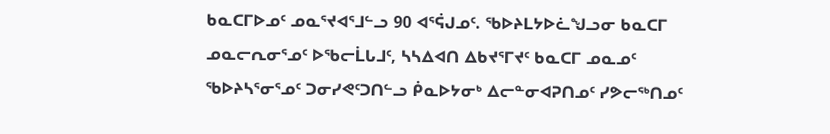ᑲᓇᑕᒥᐅᓄᑦ ᓄᓇᕐᔪᐊᕐᒧᓪᓗ 90 ᐊᕐᕌᒍᓄᑦ. ᖃᐅᔨᒪᔭᐅᓛᖑᓗᓂ ᑲᓇᑕᒥ ᓄᓇᓕᕆᓂᕐᓄᑦ ᐅᖃᓕᒫᒐᒧᑦ, ᓴᓴᐃᐊᑎ ᐃᑲᔪᕐᒥᔪᑦ ᑲᓇᑕᒥ ᓄᓇᓄᑦ ᖃᐅᔨᓴᕐᓂᕐᓄᑦ ᑐᓂᓯᕙᑦᑐᑎᓪᓗ ᑮᓇᐅᔭᓂᒃ ᐃᓕᓐᓂᐊᕈᑎᓄᑦ ᓯᕗᓕᖅᑎᓄᑦ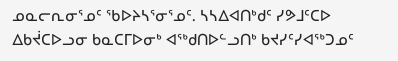ᓄᓇᓕᕆᓂᕐᓄᑦ ᖃᐅᔨᓴᕐᓂᕐᓄᑦ. ᓴᓴᐃᐊᑎᒃᑯᑦ ᓯᕗᒧᑦᑕᐅ ᐃᑲᔫᑕᐅᓗᓂ ᑲᓇᑕᒥᐅᓂᒃ ᐊᖅᑯᑎᐅᓪᓗᑎᒃ ᑲᔪᓯᑦᓯᐊᖅᑐᓄᑦ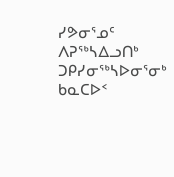ᓯᕗᓂᕐᓄᑦ ᐱᕈᖅᓴᐃᓗᑎᒃ ᑐᑭᓯᓂᖅᓴᐅᓂᕐᓂᒃ ᑲᓇᑕᐅᑉ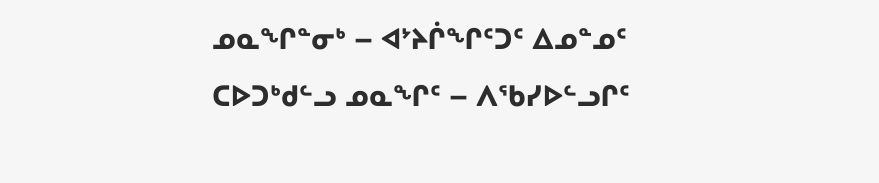ᓄᓇᖏᓐᓂᒃ – ᐊᔾᔨᒌᖏᑦᑐᑦ ᐃᓄᓐᓄᑦ ᑕᐅᑐᒃᑯᓪᓗ ᓄᓇᖏᑦ – ᐱᖃᓯᐅᓪᓗᒋᑦ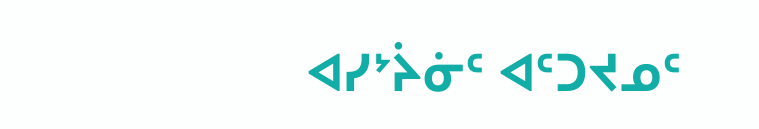ᐊᓯᔾᔩᓃᑦ ᐊᑦᑐᔪᓄᑦ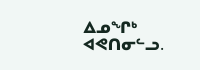ᐃᓄᖏᒃ ᐊᕙᑎᓂᓪᓗ.